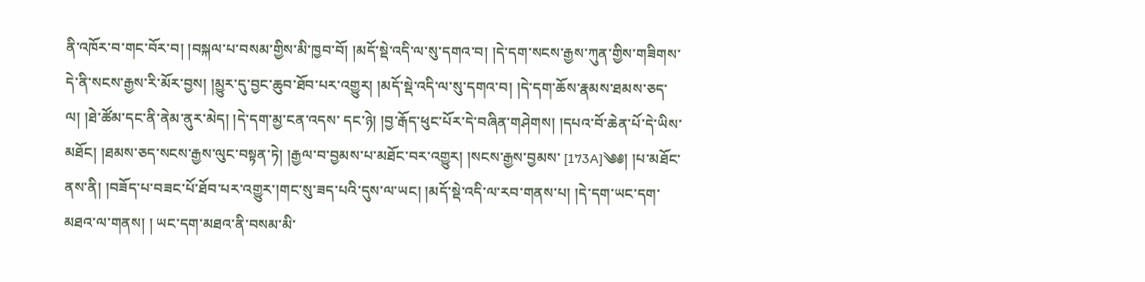ནི་འཁོར་བ་གང་བོར་བ། །བསྐལ་པ་བསམ་གྱིས་མི་ཁྱབ་བོ། །མདོ་སྡེ་འདི་ལ་སུ་དགའ་བ། །དེ་དག་སངས་རྒྱས་ཀུན་གྱིས་གཟིགས་ དེ་ནི་སངས་རྒྱས་རི་མོར་བྱས། །མྱུར་དུ་བྱང་ཆུབ་ཐོབ་པར་འགྱུར། །མདོ་སྡེ་འདི་ལ་སུ་དགའ་བ། །དེ་དག་ཆོས་རྣམས་ཐམས་ཅད་ལ། །ཐེ་ཚོམ་དང་ནི་ནེམ་ནུར་མེད། །དེ་དག་མྱ་ངན་འདས་ དང་ཉེ། །བྱ་རྒོད་ཕུང་པོར་དེ་བཞིན་གཤེགས། །དཔའ་བོ་ཆེན་པོ་དེ་ཡིས་མཐོང། །ཐམས་ཅད་སངས་རྒྱས་ལུང་བསྟན་ཏེ། །རྒྱལ་བ་བྱམས་པ་མཐོང་བར་འགྱུར། །སངས་རྒྱས་བྱམས་ [173A]༄༅། །པ་མཐོང་ནས་ནི། །བཟོད་པ་བཟང་པོ་ཐོབ་པར་འགྱུར་།གང་སུ་ཟད་པའི་དུས་ལ་ཡང། །མདོ་སྡེ་འདི་ལ་རབ་གནས་པ། །དེ་དག་ཡང་དག་མཐའ་ལ་གནས། ། ཡང་དག་མཐའ་ནི་བསམ་མི་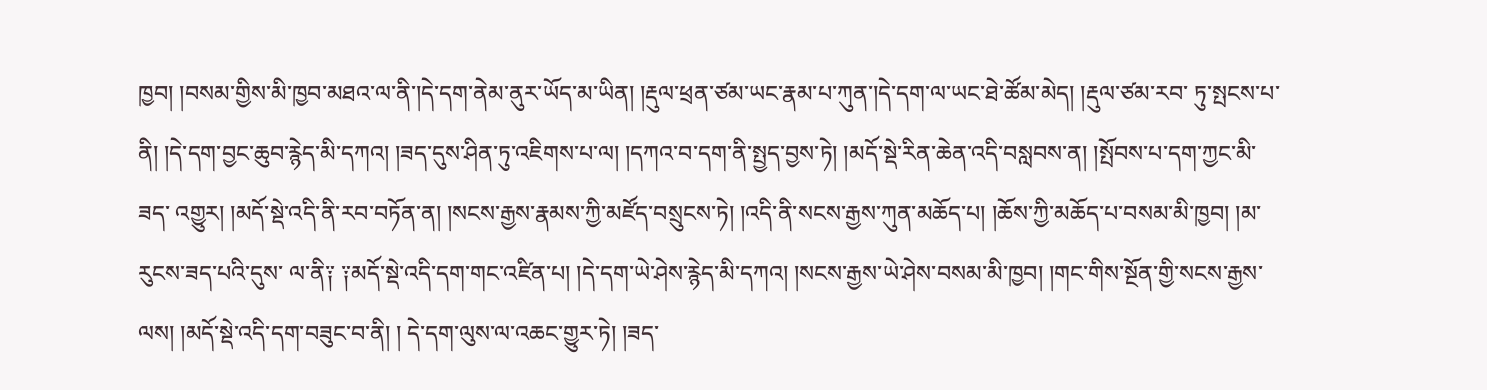ཁྱབ། །བསམ་གྱིས་མི་ཁྱབ་མཐའ་ལ་ནི་།དེ་དག་ནེམ་ནུར་ཡོད་མ་ཡིན། །རྡུལ་ཕྲན་ཙམ་ཡང་རྣམ་པ་ཀུན་།དེ་དག་ལ་ཡང་ཐེ་ཚོམ་མེད། །རྡུལ་ཙམ་རབ་ ཏུ་སྤངས་པ་ནི། །དེ་དག་བྱང་ཆུབ་རྙེད་མི་དཀའ། །ཟད་དུས་ཤིན་ཏུ་འཇིགས་པ་ལ། །དཀའ་བ་དག་ནི་སྤྱད་བྱས་ཏེ། །མདོ་སྡེ་རིན་ཆེན་འདི་བསླབས་ན། །སྤོབས་པ་དག་ཀྱང་མི་ཟད་ འགྱུར། །མདོ་སྡེ་འདི་ནི་རབ་བཏོན་ན། །སངས་རྒྱས་རྣམས་ཀྱི་མཛོད་བསྲུངས་ཏེ། །འདི་ནི་སངས་རྒྱས་ཀུན་མཆོད་པ། །ཆོས་ཀྱི་མཆོད་པ་བསམ་མི་ཁྱབ། །མ་རུངས་ཟད་པའི་དུས་ ལ་ནི༑ ༑མདོ་སྡེ་འདི་དག་གང་འཛིན་པ། །དེ་དག་ཡེ་ཤེས་རྙེད་མི་དཀའ། །སངས་རྒྱས་ཡེ་ཤེས་བསམ་མི་ཁྱབ། །གང་གིས་སྔོན་གྱི་སངས་རྒྱས་ལས། །མདོ་སྡེ་འདི་དག་བཟུང་བ་ནི། ། དེ་དག་ལུས་ལ་འཆང་གྱུར་ཏེ། །ཟད་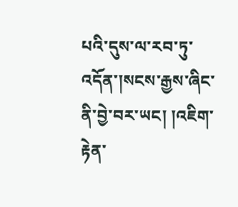པའི་དུས་ལ་རབ་ཏུ་འདོན་།སངས་རྒྱས་ཞིང་ནི་བྱེ་བར་ཡང། །འཇིག་རྟེན་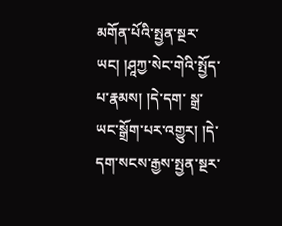མགོན་པོའི་སྤྱན་སྔར་ཡང། །ཤཱཀྱ་སེང་གེའི་སྤྱོད་པ་རྣམས། །དེ་དག་ སྒྲ་ཡང་སྒྲོག་པར་འགྱུར། །དེ་དག་སངས་རྒྱས་སྤྱན་སྔར་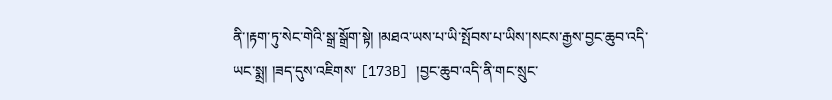ནི་།རྟག་ཏུ་སེང་གེའི་སྒྲ་སྒྲོག་སྟེ། །མཐའ་ཡས་པ་ཡི་སྤོབས་པ་ཡིས་།སངས་རྒྱས་བྱང་ཆུབ་འདི་ཡང་སྨྲ། །ཟད་དུས་འཇིགས་ [173B] །བྱང་ཆུབ་འདི་ནི་གང་སྲུང་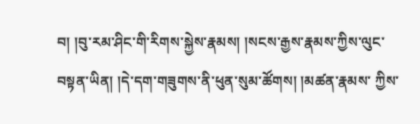བ། །བུ་རམ་ཤིང་གི་རིགས་སྐྱེས་རྣམས། །སངས་རྒྱས་རྣམས་ཀྱིས་ལུང་བསྟན་ཡིན། །དེ་དག་གཟུགས་ནི་ཕུན་སུམ་ཚོགས། །མཚན་རྣམས་ ཀྱིས་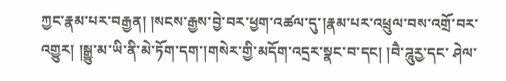ཀྱང་རྣམ་པར་བརྒྱན། །སངས་རྒྱས་བྱེ་བར་ཕྱག་འཚལ་དུ་།རྣམ་པར་འཕྲུལ་བས་འགྲོ་བར་འགྱུར། །སྒྱུ་མ་ཡི་ནི་མེ་ཏོག་དག་།གསེར་གྱི་མདོག་འདྲར་སྣང་བ་དང། །བཻ་ཌཱུརྱ་དང་ ཤེལ་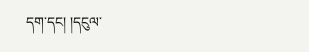དག་དང། །དངུལ་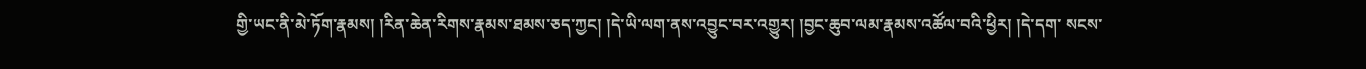གྱི་ཡང་ནི་མེ་ཏོག་རྣམས། །རིན་ཆེན་རིགས་རྣམས་ཐམས་ཅད་ཀྱང། །དེ་ཡི་ལག་ནས་འབྱུང་བར་འགྱུར། །བྱང་ཆུབ་ལམ་རྣམས་འཚོལ་བའི་ཕྱིར། །དེ་དག་ སངས་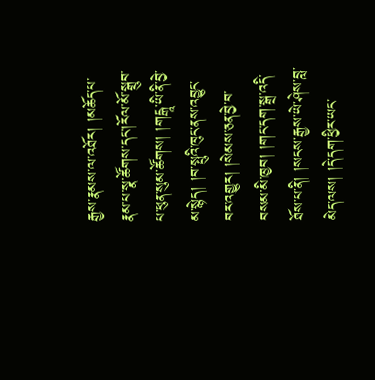རྒྱས་རྣམས་ལ་འཐོར། །མཆོད་པ་རྣམ་པ་སྣ་ཚོགས་དང་།རོལ་མོ་སྒྲུབ་པ་ཕུན་སུམ་ཚོགས། །གངྒཱ་ཡི་ནི་བྱེ་མ་སྙེད། །བ་སྤུའི་ཁུང་ནས་འབྱུང་བར་འགྱུར། །སེམས་ཅན་བྱེ་བ་ བསམ་མི་ཁྱབ། །གང་དག་སྒྲ་འདི་ཐོས་པ་ནི། །སངས་རྒྱས་ཡེ་ཤེས་བླ་མེད་ལས། །དེ་དག་ཕྱིར་ཡང་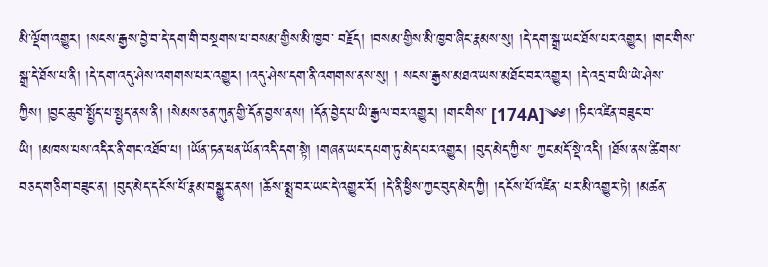མི་ལྡོག་འགྱུར། །སངས་རྒྱས་བྱེ་བ་དེ་དག་གི་བསྔགས་པ་བསམ་གྱིས་མི་ཁྱབ་ བརྗོད། །བསམ་གྱིས་མི་ཁྱབ་ཞིང་རྣམས་སུ། །དེ་དག་སྒྲ་ཡང་ཐོས་པར་འགྱུར། །གང་གིས་སྒྲ་དེ་ཐོས་པ་ནི། །དེ་དག་འདུ་ཤེས་འགགས་པར་འགྱུར། །འདུ་ཤེས་དག་ནི་འགགས་ནས་སུ། ། སངས་རྒྱས་མཐའ་ཡས་མཐོང་བར་འགྱུར། །དེ་འདྲ་བ་ཡི་ཡེ་ཤེས་ཀྱིས། །བྱང་ཆུབ་སྤྱོད་པ་སྤྱད་ནས་ནི། །སེམས་ཅན་ཀུན་གྱི་དོན་བྱས་ནས། །དོན་བྱེད་པ་ཡི་རྒྱལ་བར་འགྱུར། །གང་གིས་ [174A]༄༅། །ཏིང་འཛིན་བཟུང་བ་ཡི། །མཁས་པས་འདིར་ནི་གང་འཐོབ་པ། །ཡོན་ཏན་ཕན་ཡོན་འདི་དག་སྟེ། །གཞན་ཡང་དཔག་ཏུ་མེད་པར་འགྱུར། །བུད་མེད་ཀྱིས་ ཀྱང་མདོ་སྡེ་འདི། །ཐོས་ནས་ཚིགས་བཅད་གཅིག་བཟུང་ན། །བུད་མེད་དངོས་པོ་རྣམ་བསྒྱུར་ནས། །ཆོས་སྨྲ་བར་ཡང་དེ་འགྱུར་རོ། །དེ་ནི་ཕྱིས་ཀྱང་བུད་མེད་ཀྱི། །དངོས་པོ་འཛིན་ པར་མི་འགྱུར་ཏེ། །མཚན་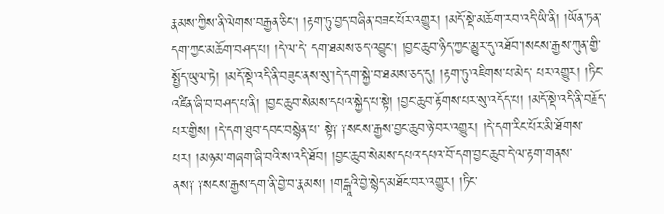རྣམས་ཀྱིས་ནི་ལེགས་བརྒྱན་ཅིང། །རྟག་ཏུ་བྱད་བཞིན་བཟང་པོར་འགྱུར། །མདོ་སྡེ་མཆོག་རབ་འདི་ཡི་ནི། །ཡོན་ཏན་དག་ཀྱང་མཆོག་བཤད་པ། །དེ་ལ་དེ་ དག་ཐམས་ཅད་འབྱུང། །བྱང་ཆུབ་ཉིད་ཀྱང་མྱུར་དུ་འཐོབ་།སངས་རྒྱས་ཀུན་གྱི་སྤྱོད་ཡུལ་ཏེ། །མདོ་སྡེ་འདི་ནི་བཟུང་ནས་སུ་།དེ་དག་སྐྱེ་བ་ཐམས་ཅད་དུ། །རྟག་ཏུ་འཇིགས་པ་མེད་ པར་འགྱུར། །ཏིང་འཛིན་ཞི་བ་བཤད་པ་ནི། །བྱང་ཆུབ་སེམས་དཔའ་སྐྱེད་པ་སྟེ། །བྱང་ཆུབ་རྟོགས་པར་སུ་འདོད་པ། །མདོ་སྡེ་འདི་ནི་བརྗོད་པར་གྱིས། །དེ་དག་ཐུབ་དབང་བསྙེན་པ་ སྟེ༑ ༑སངས་རྒྱས་བྱང་ཆུབ་ཉེ་བར་འགྱུར། །དེ་དག་རིང་པོར་མི་ཐོགས་པར། །མཉམ་གཞག་ཞི་བའི་ས་འདི་ཐོབ། །བྱང་ཆུབ་སེམས་དཔའ་དཔའ་བོ་དག་བྱང་ཆུབ་དེ་ལ་རྟག་གནས་ ནས༑ ༑སངས་རྒྱས་དག་ནི་བྱེ་བ་རྣམས། །གངྒཱའི་བྱེ་སྙེད་མཐོང་བར་འགྱུར། །ཏིང་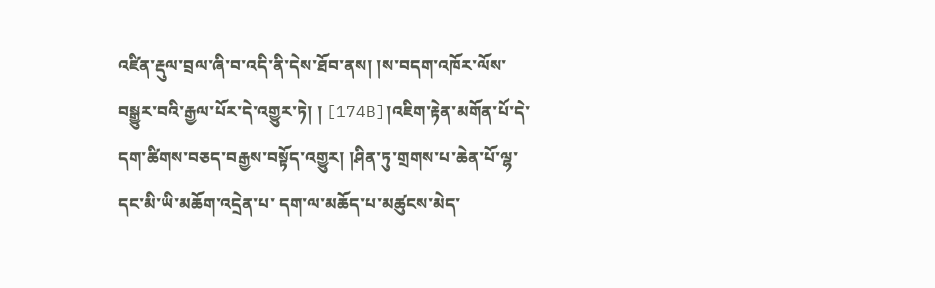འཛིན་རྡུལ་བྲལ་ཞི་བ་འདི་ནི་དེས་ཐོབ་ནས། །ས་བདག་འཁོར་ལོས་བསྒྱུར་བའི་རྒྱལ་པོར་དེ་འགྱུར་ཏེ། ། [174B]།འཇིག་རྟེན་མགོན་པོ་དེ་དག་ཚིགས་བཅད་བརྒྱས་བསྟོད་འགྱུར། །ཤིན་ཏུ་གྲགས་པ་ཆེན་པོ་ལྷ་དང་མི་ཡི་མཆོག་འདྲེན་པ་ དག་ལ་མཆོད་པ་མཚུངས་མེད་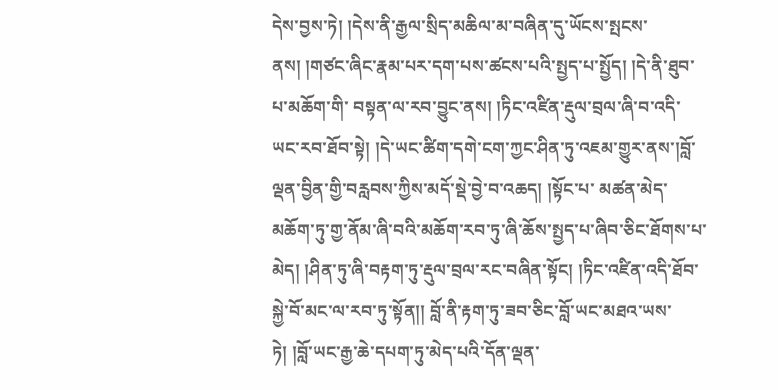དེས་བྱས་ཏེ། །དེས་ནི་རྒྱལ་སྲིད་མཆིལ་མ་བཞིན་དུ་ཡོངས་སྤངས་ནས། །གཙང་ཞིང་རྣམ་པར་དག་པས་ཚངས་པའི་སྤྱད་པ་སྤྱོད། །དེ་ནི་ཐུབ་པ་མཆོག་གི་ བསྟན་ལ་རབ་བྱུང་ནས། །ཏིང་འཛིན་རྡུལ་བྲལ་ཞི་བ་འདི་ཡང་རབ་ཐོབ་སྟེ། །དེ་ཡང་ཚིག་དགེ་ངག་ཀྱང་ཤིན་ཏུ་འཇམ་གྱུར་ནས་།བློ་ལྡན་བྱིན་གྱི་བརླབས་ཀྱིས་མདོ་སྡེ་བྱེ་བ་འཆད། །སྟོང་པ་ མཚན་མེད་མཆོག་ཏུ་གྱ་ནོམ་ཞི་བའི་མཆོག་རབ་ཏུ་ཞི་ཆོས་སྤྱད་པ་ཞིབ་ཅིང་ཐོགས་པ་མེད། །ཤིན་ཏུ་ཞི་བརྟག་ཏུ་རྡུལ་བྲལ་རང་བཞིན་སྟོང། །ཏིང་འཛིན་འདི་ཐོབ་སྐྱེ་བོ་མང་ལ་རབ་ཏུ་སྟོན།། བློ་ནི་རྟག་ཏུ་ཟབ་ཅིང་བློ་ཡང་མཐའ་ཡས་ཏེ། །བློ་ཡང་རྒྱ་ཆེ་དཔག་ཏུ་མེད་པའི་དོན་ལྡན་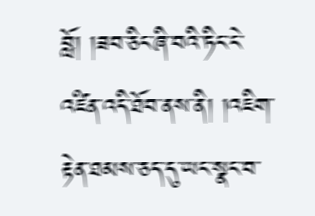བློ། །ཟབ་ཅིང་ཞི་བའི་ཏིང་ངེ་འཛིན་འདི་ཐོབ་ནས་ནི། །འཇིག་རྟེན་ཐམས་ཅད་དུ་ཡང་སྣང་བ་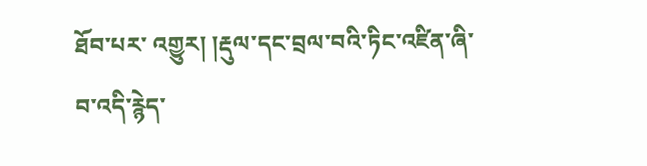ཐོབ་པར་ འགྱུར། །རྡུལ་དང་བྲལ་བའི་ཏིང་འཛིན་ཞི་བ་འདི་རྙེད་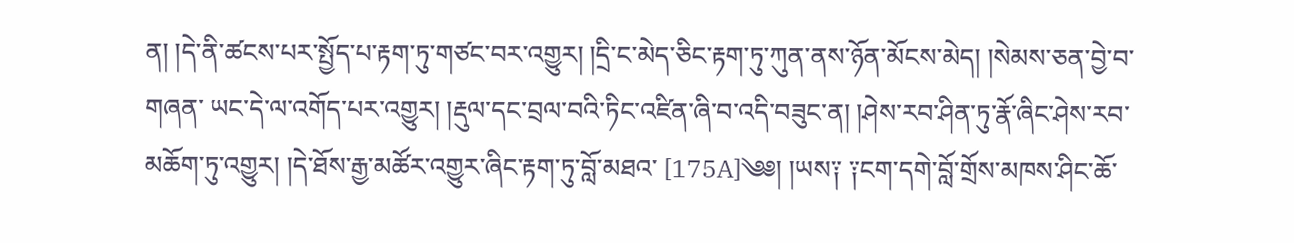ན། །དེ་ནི་ཚངས་པར་སྤྱོད་པ་རྟག་ཏུ་གཙང་བར་འགྱུར། །དྲི་ང་མེད་ཅིང་རྟག་ཏུ་ཀུན་ནས་ཉོན་མོངས་མེད། །སེམས་ཅན་བྱེ་བ་གཞན་ ཡང་དེ་ལ་འགོད་པར་འགྱུར། །རྡུལ་དང་བྲལ་བའི་ཏིང་འཛིན་ཞི་བ་འདི་བཟུང་ན། །ཤེས་རབ་ཤིན་ཏུ་རྣོ་ཞིང་ཤེས་རབ་མཆོག་ཏུ་འགྱུར། །དེ་ཐོས་རྒྱ་མཚོར་འགྱུར་ཞིང་རྟག་ཏུ་བློ་མཐའ་ [175A]༄༅། །ཡས༑ ༑ངག་དགེ་བློ་གྲོས་མཁས་ཤིང་ཆོ་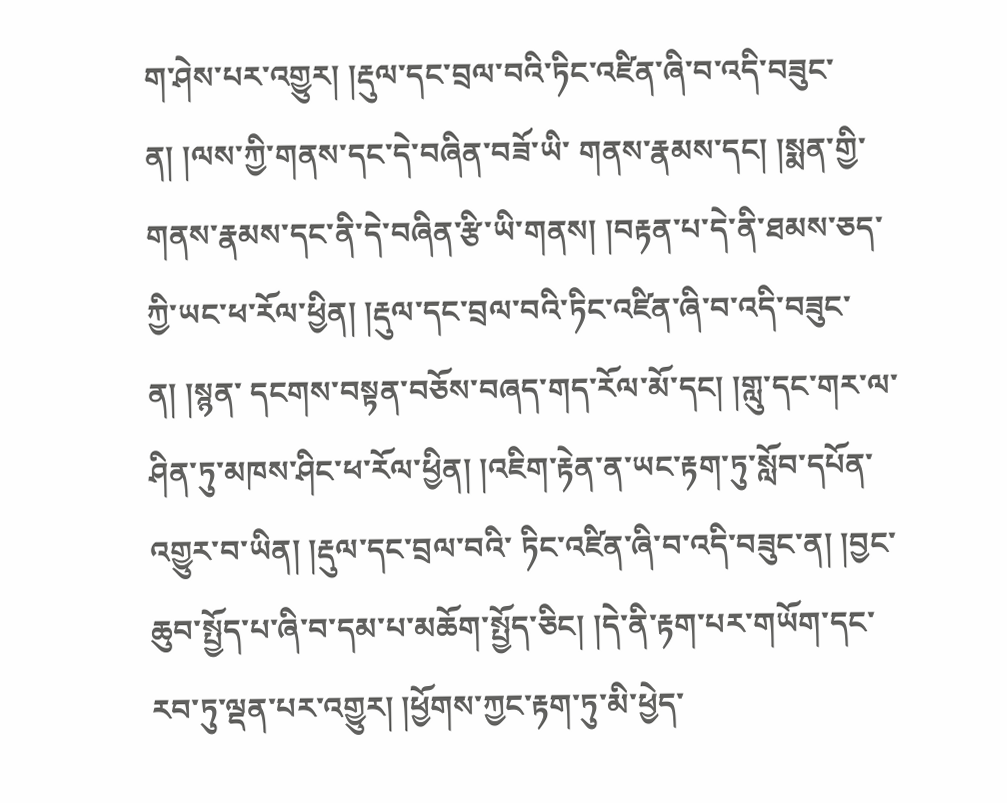ག་ཤེས་པར་འགྱུར། །རྡུལ་དང་བྲལ་བའི་ཏིང་འཛིན་ཞི་བ་འདི་བཟུང་ན། །ལས་ཀྱི་གནས་དང་དེ་བཞིན་བཟོ་ཡི་ གནས་རྣམས་དང། །སྨན་གྱི་གནས་རྣམས་དང་ནི་དེ་བཞིན་རྩི་ཡི་གནས། །བརྟན་པ་དེ་ནི་ཐམས་ཅད་ཀྱི་ཡང་ཕ་རོལ་ཕྱིན། །རྡུལ་དང་བྲལ་བའི་ཏིང་འཛིན་ཞི་བ་འདི་བཟུང་ན། །སྙན་ དངགས་བསྟན་བཅོས་བཞད་གད་རོལ་མོ་དང། །གླུ་དང་གར་ལ་ཤིན་ཏུ་མཁས་ཤིང་ཕ་རོལ་ཕྱིན། །འཇིག་རྟེན་ན་ཡང་རྟག་ཏུ་སློབ་དཔོན་འགྱུར་བ་ཡིན། །རྡུལ་དང་བྲལ་བའི་ ཏིང་འཛིན་ཞི་བ་འདི་བཟུང་ན། །བྱང་ཆུབ་སྤྱོད་པ་ཞི་བ་དམ་པ་མཆོག་སྤྱོད་ཅིང། །དེ་ནི་རྟག་པར་གཡོག་དང་རབ་ཏུ་ལྡན་པར་འགྱུར། །ཕྱོགས་ཀྱང་རྟག་ཏུ་མི་ཕྱེད་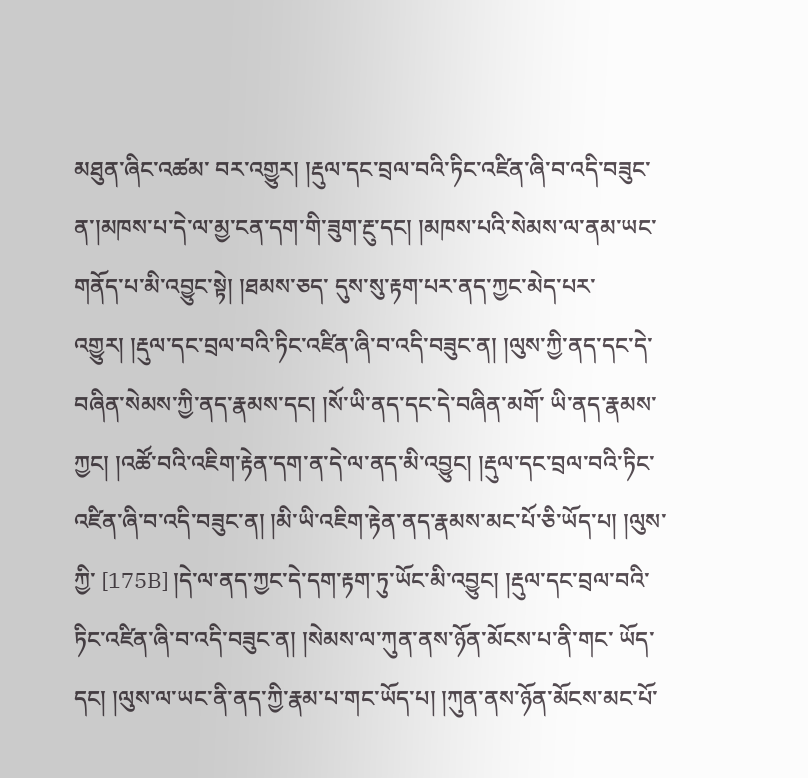མཐུན་ཞིང་འཚམ་ བར་འགྱུར། །རྡུལ་དང་བྲལ་བའི་ཏིང་འཛིན་ཞི་བ་འདི་བཟུང་ན་།མཁས་པ་དེ་ལ་མྱ་ངན་དག་གི་ཟུག་རྔུ་དང། །མཁས་པའི་སེམས་ལ་ནམ་ཡང་གནོད་པ་མི་འབྱུང་སྟེ། །ཐམས་ཅད་ དུས་སུ་རྟག་པར་ནད་ཀྱང་མེད་པར་འགྱུར། །རྡུལ་དང་བྲལ་བའི་ཏིང་འཛིན་ཞི་བ་འདི་བཟུང་ན། །ལུས་ཀྱི་ནད་དང་དེ་བཞིན་སེམས་ཀྱི་ནད་རྣམས་དང། །སོ་ཡི་ནད་དང་དེ་བཞིན་མགོ་ ཡི་ནད་རྣམས་ཀྱང། །འཚོ་བའི་འཇིག་རྟེན་དག་ན་དེ་ལ་ནད་མི་འབྱུང། །རྡུལ་དང་བྲལ་བའི་ཏིང་འཛིན་ཞི་བ་འདི་བཟུང་ན། །མི་ཡི་འཇིག་རྟེན་ནད་རྣམས་མང་པོ་ཅི་ཡོད་པ། །ལུས་ཀྱི་ [175B] །དེ་ལ་ནད་ཀྱང་དེ་དག་རྟག་ཏུ་ཡོང་མི་འབྱུང། །རྡུལ་དང་བྲལ་བའི་ཏིང་འཛིན་ཞི་བ་འདི་བཟུང་ན། །སེམས་ལ་ཀུན་ནས་ཉོན་མོངས་པ་ནི་གང་ ཡོད་དང། །ལུས་ལ་ཡང་ནི་ནད་ཀྱི་རྣམ་པ་གང་ཡོད་པ། །ཀུན་ནས་ཉོན་མོངས་མང་པོ་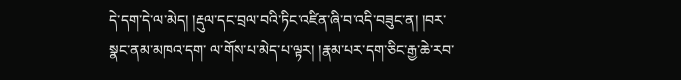དེ་དག་དེ་ལ་མེད། །རྡུལ་དང་བྲལ་བའི་ཏིང་འཛིན་ཞི་བ་འདི་བཟུང་ན། །བར་སྣང་ནམ་མཁའ་དག་ ལ་གོས་པ་མེད་པ་ལྟར། །རྣམ་པར་དག་ཅིང་རྒྱ་ཆེ་རབ་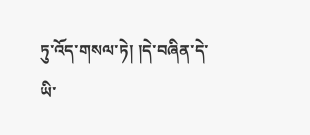ཏུ་འོད་གསལ་ཏེ། །དེ་བཞིན་དེ་ཡི་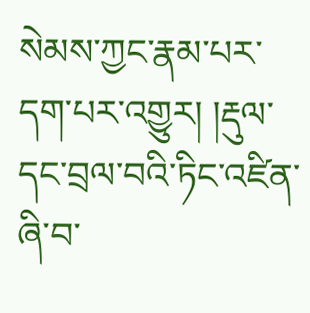སེམས་ཀྱང་རྣམ་པར་དག་པར་འགྱུར། །རྡུལ་དང་བྲལ་བའི་ཏིང་འཛིན་ཞི་བ་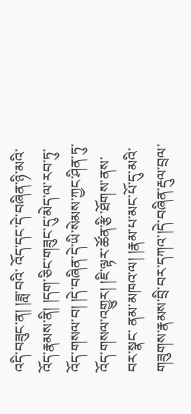འདི་བཟུང་ན། །ཟླ་བའི་ འོད་དང་དེ་བཞིན་ཉི་མའི་འོད་རྣམས་ནི། །དག་ཅིང་གཟུང་དུ་མེད་ལ་རབ་ཏུ་འོད་གསལ་བ། །དེ་བཞིན་དེ་ཡི་སེམས་ཀྱང་ཤིན་ཏུ་འོད་གསལ་འགྱུར། །ཇི་ལྟར་ཚོན་རྩི་ཐོགས་ནས་བར་སྣང་ ནམ་མཁའ་ལ། །རྣམ་པ་མང་པོ་དུ་མའི་གཟུགས་རྣམས་བྲི་བར་དཀའ་།དེ་བཞིན་རྡུལ་བྲལ་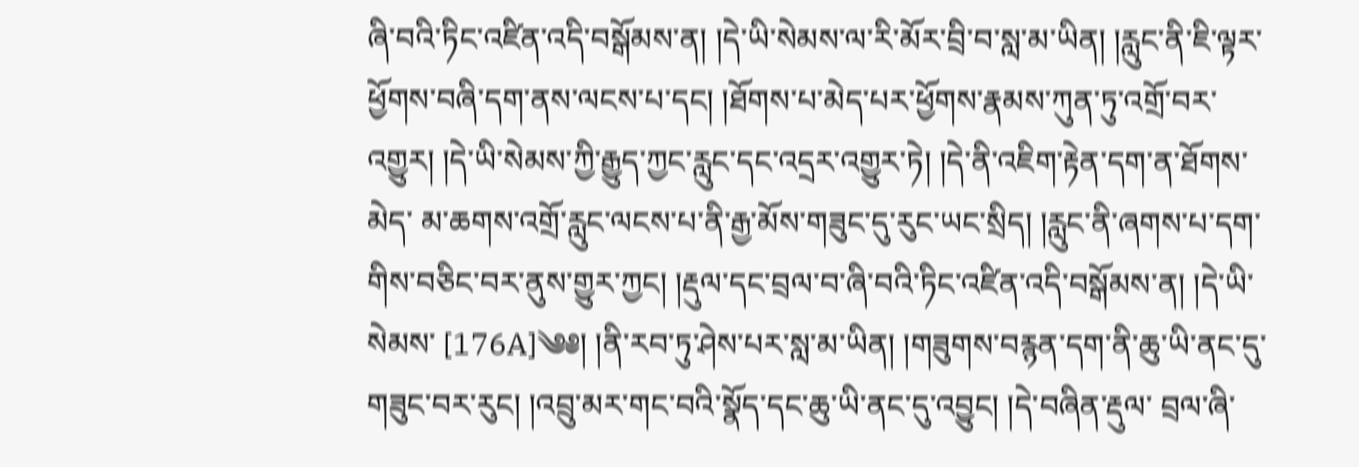ཞི་བའི་ཏིང་འཛིན་འདི་བསྒོམས་ན། །དེ་ཡི་སེམས་ལ་རི་མོར་བྲི་བ་སླ་མ་ཡིན། །རླུང་ནི་ཇི་ལྟར་ ཕྱོགས་བཞི་དག་ནས་ལངས་པ་དང། །ཐོགས་པ་མེད་པར་ཕྱོགས་རྣམས་ཀུན་ཏུ་འགྲོ་བར་འགྱུར། །དེ་ཡི་སེམས་ཀྱི་རྒྱུད་ཀྱང་རླུང་དང་འདྲར་འགྱུར་ཏེ། །དེ་ནི་འཇིག་རྟེན་དག་ན་ཐོགས་མེད་ མ་ཆགས་འགྲོ་རླུང་ལངས་པ་ནི་རྒྱ་མོས་གཟུང་དུ་རུང་ཡང་སྲིད། །རླུང་ནི་ཞགས་པ་དག་གིས་བཅིང་བར་ནུས་གྱུར་ཀྱང། །རྡུལ་དང་བྲལ་བ་ཞི་བའི་ཏིང་འཛིན་འདི་བསྒོམས་ན། །དེ་ཡི་སེམས་ [176A]༄༅། །ནི་རབ་ཏུ་ཤེས་པར་སླ་མ་ཡིན། །གཟུགས་བརྙན་དག་ནི་ཆུ་ཡི་ནང་དུ་གཟུང་བར་རུང། །འབྲུ་མར་གང་བའི་སྣོད་དང་ཆུ་ཡི་ནང་དུ་འབྱུང། །དེ་བཞིན་རྡུལ་ བྲལ་ཞི་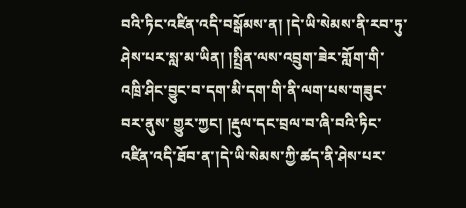བའི་ཏིང་འཛིན་འདི་བསྒོམས་ན། །དེ་ཡི་སེམས་ནི་རབ་ཏུ་ཤེས་པར་སླ་མ་ཡིན། །སྤྲིན་ལས་འབྲུག་ཟེར་གློག་གི་འཁྲི་ཤིང་བྱུང་བ་དག་མི་དག་གི་ནི་ལག་པས་གཟུང་བར་ནུས་ གྱུར་ཀྱང། །རྡུལ་དང་བྲལ་བ་ཞི་བའི་ཏིང་འཛིན་འདི་ཐོབ་ན་།དེ་ཡི་སེམས་ཀྱི་ཚད་ནི་ཤེས་པར་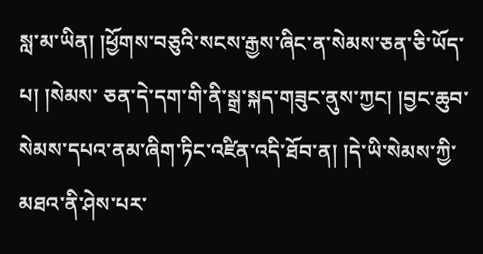སླ་མ་ཡིན། །ཕྱོགས་བཅུའི་སངས་རྒྱས་ཞིང་ན་སེམས་ཅན་ཅི་ཡོད་པ། །སེམས་ ཅན་དེ་དག་གི་ནི་སྒྲ་སྐད་གཟུང་ནུས་ཀྱང། །བྱང་ཆུབ་སེམས་དཔའ་ནམ་ཞིག་ཏིང་འཛིན་འདི་ཐོབ་ན། །དེ་ཡི་སེམས་ཀྱི་མཐའ་ནི་ཤེས་པར་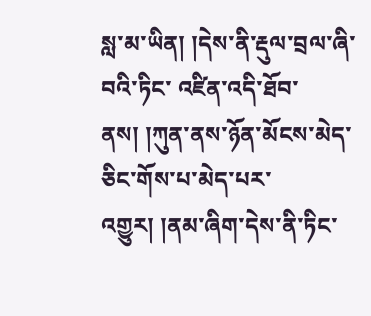སླ་མ་ཡིན། །དེས་ནི་རྡུལ་བྲལ་ཞི་བའི་ཏིང་ འཛིན་འདི་ཐོབ་ནས། །ཀུན་ནས་ཉོན་མོངས་མེད་ཅིང་གོས་པ་མེད་པར་འགྱུར། །ནམ་ཞིག་དེས་ནི་ཏིང་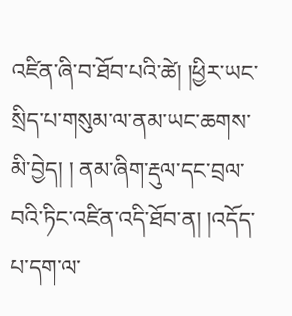འཛིན་ཞི་བ་ཐོབ་པའི་ཚེ། །ཕྱིར་ཡང་སྲིད་པ་གསུམ་ལ་ནམ་ཡང་ཆགས་མི་བྱེད། ། ནམ་ཞིག་རྡུལ་དང་བྲལ་བའི་ཏིང་འཛིན་འདི་ཐོབ་ན། །འདོད་པ་དག་ལ་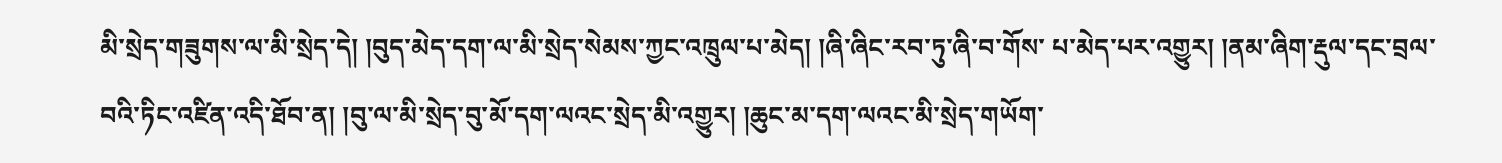མི་སྲེད་གཟུགས་ལ་མི་སྲེད་དེ། །བུད་མེད་དག་ལ་མི་སྲེད་སེམས་ཀྱང་འཁྲུལ་པ་མེད། །ཞི་ཞིང་རབ་ཏུ་ཞི་བ་གོས་ པ་མེད་པར་འགྱུར། །ནམ་ཞིག་རྡུལ་དང་བྲལ་བའི་ཏིང་འཛིན་འདི་ཐོབ་ན། །བུ་ལ་མི་སྲེད་བུ་མོ་དག་ལའང་སྲེད་མི་འགྱུར། །ཆུང་མ་དག་ལའང་མི་སྲེད་གཡོག་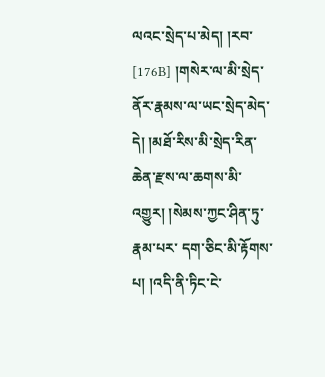ལའང་སྲེད་པ་མེད། །རབ་ [176B] །གསེར་ལ་མི་སྲེད་ནོར་རྣམས་ལ་ཡང་སྲེད་མེད་དེ། །མཐོ་རིས་མི་སྲེད་རིན་ཆེན་རྫས་ལ་ཆགས་མི་འགྱུར། །སེམས་ཀྱང་ཤིན་ཏུ་རྣམ་པར་ དག་ཅིང་མི་རྟོགས་པ། །འདི་ནི་ཏིང་ངེ་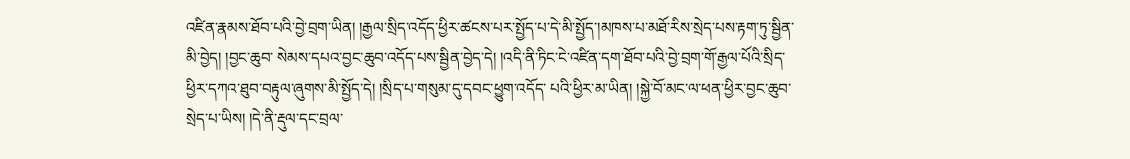འཛིན་རྣམས་ཐོབ་པའི་བྱེ་བྲག་ཡིན། །རྒྱལ་སྲིད་འདོད་ཕྱིར་ཚངས་པར་སྤྱོད་པ་དེ་མི་སྤྱོད་།མཁས་པ་མཐོ་རིས་སྲེད་པས་རྟག་ཏུ་སྦྱིན་མི་བྱེད། །བྱང་ཆུབ་ སེམས་དཔའ་བྱང་ཆུབ་འདོད་པས་སྦྱིན་བྱེད་དེ། །འདི་ནི་ཏིང་ངེ་འཛིན་དག་ཐོབ་པའི་བྱེ་བྲག་གོ་རྒྱལ་པོའི་སྲིད་ཕྱིར་དཀའ་ཐུབ་བརྟུལ་ཞུགས་མི་སྤྱོད་དེ། །སྲིད་པ་གསུམ་དུ་དབང་ཕྱུག་འདོད་ པའི་ཕྱིར་མ་ཡིན། །སྐྱེ་བོ་མང་ལ་ཕན་ཕྱིར་བྱང་ཆུབ་སྲེད་པ་ཡིས། །དེ་ནི་རྡུལ་དང་བྲལ་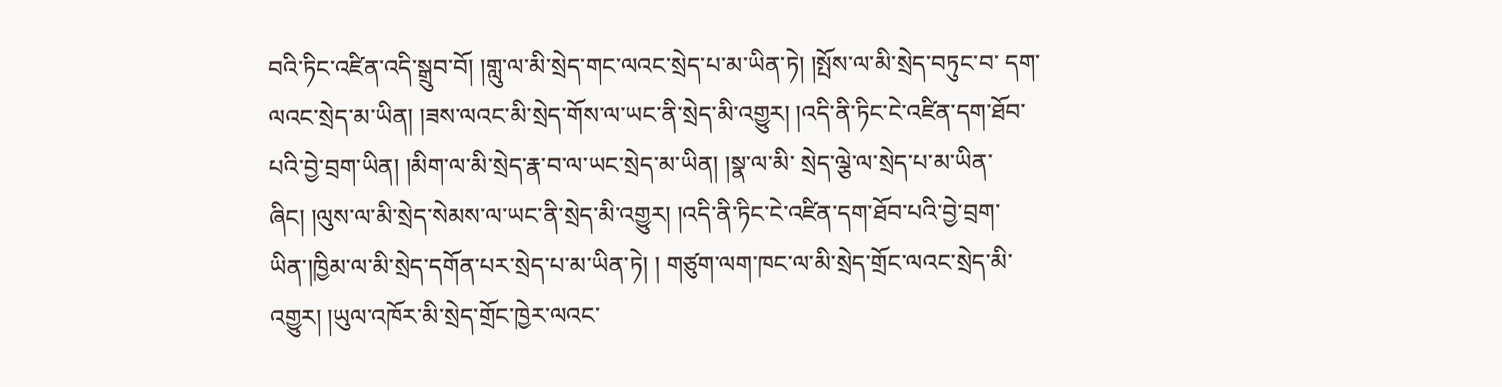བའི་ཏིང་འཛིན་འདི་སྒྲུབ་བོ། །གླུ་ལ་མི་སྲེད་གང་ལའང་སྲེད་པ་མ་ཡིན་ཏེ། །སྤོས་ལ་མི་སྲེད་བཏུང་བ་ དག་ལའང་སྲེད་མ་ཡིན། །ཟས་ལའང་མི་སྲེད་གོས་ལ་ཡང་ནི་སྲེད་མི་འགྱུར། །འདི་ནི་ཏིང་ངེ་འཛིན་དག་ཐོབ་པའི་བྱེ་བྲག་ཡིན། །མིག་ལ་མི་སྲེད་རྣ་བ་ལ་ཡང་སྲེད་མ་ཡིན། །སྣ་ལ་མི་ སྲེད་ལྕེ་ལ་སྲེད་པ་མ་ཡིན་ཞིང། །ལུས་ལ་མི་སྲེད་སེམས་ལ་ཡང་ནི་སྲེད་མི་འགྱུར། །འདི་ནི་ཏིང་ངེ་འཛིན་དག་ཐོབ་པའི་བྱེ་བྲག་ཡིན་།ཁྱིམ་ལ་མི་སྲེད་དགོན་པར་སྲེད་པ་མ་ཡིན་ཏེ། ། གཙུག་ལག་ཁང་ལ་མི་སྲེད་གྲོང་ལའང་སྲེད་མི་འགྱུར། །ཡུལ་འཁོར་མི་སྲེད་གྲོང་ཁྱེར་ལའང་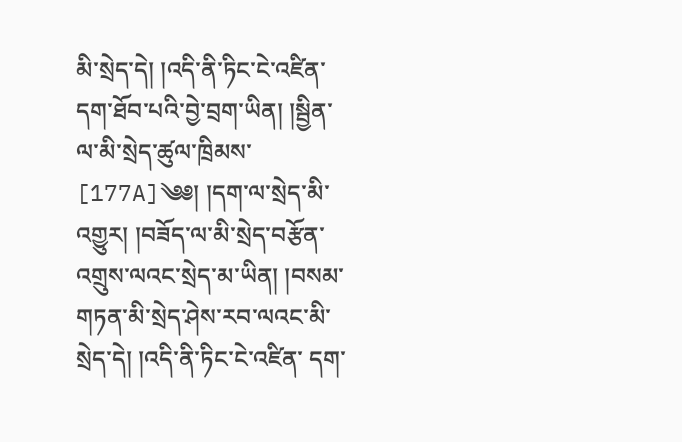མི་སྲེད་དེ། །འདི་ནི་ཏིང་ངེ་འཛིན་དག་ཐོབ་པའི་བྱེ་བྲག་ཡིན། །སྦྱིན་ལ་མི་སྲེད་ཚུལ་ཁྲིམས་ [177A]༄༅། །དག་ལ་སྲེད་མི་འགྱུར། །བཟོད་ལ་མི་སྲེད་བརྩོན་འགྲུས་ལའང་སྲེད་མ་ཡིན། །བསམ་གཏན་མི་སྲེད་ཤེས་རབ་ལའང་མི་སྲེད་དེ། །འདི་ནི་ཏིང་ངེ་འཛིན་ དག་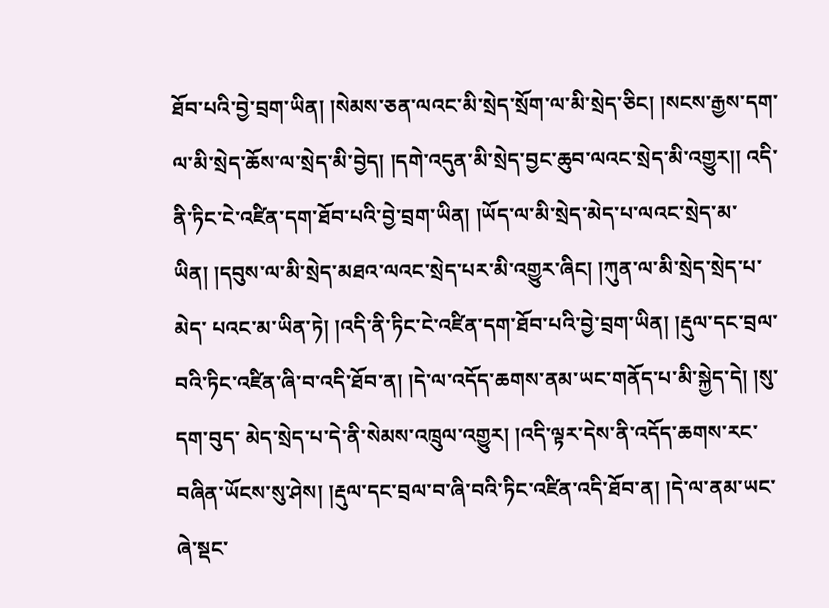ཐོབ་པའི་བྱེ་བྲག་ཡིན། །སེམས་ཅན་ལའང་མི་སྲེད་སྲོག་ལ་མི་སྲེད་ཅིང། །སངས་རྒྱས་དག་ལ་མི་སྲེད་ཆོས་ལ་སྲེད་མི་བྱེད། །དགེ་འདུན་མི་སྲེད་བྱང་ཆུབ་ལའང་སྲེད་མི་འགྱུར།། འདི་ནི་ཏིང་ངེ་འཛིན་དག་ཐོབ་པའི་བྱེ་བྲག་ཡིན། །ཡོད་ལ་མི་སྲེད་མེད་པ་ལའང་སྲེད་མ་ཡིན། །དབུས་ལ་མི་སྲེད་མཐའ་ལའང་སྲེད་པར་མི་འགྱུར་ཞིང། །ཀུན་ལ་མི་སྲེད་སྲེད་པ་མེད་ པའང་མ་ཡིན་ཏེ། །འདི་ནི་ཏིང་ངེ་འཛིན་དག་ཐོབ་པའི་བྱེ་བྲག་ཡིན། །རྡུལ་དང་བྲལ་བའི་ཏིང་འཛིན་ཞི་བ་འདི་ཐོབ་ན། །དེ་ལ་འདོད་ཆགས་ནམ་ཡང་གནོད་པ་མི་སྐྱེད་དེ། །སུ་དག་བུད་ མེད་སྲེད་པ་དེ་ནི་སེམས་འཁྲུལ་འགྱུར། །འདི་ལྟར་དེས་ནི་འདོད་ཆགས་རང་བཞིན་ཡོངས་སུ་ཤེས། །རྡུལ་དང་བྲལ་བ་ཞི་བའི་ཏིང་འཛིན་འདི་ཐོབ་ན། །དེ་ལ་ནམ་ཡང་ཞེ་སྡང་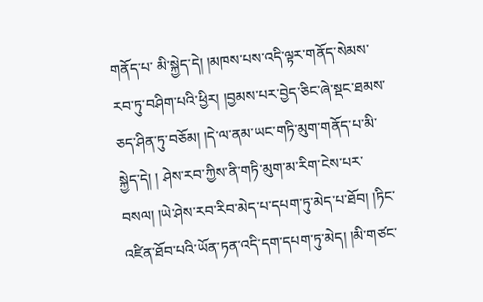གནོད་པ་ མི་སྐྱེད་དེ། །མཁས་པས་འདི་ལྟར་གནོད་སེམས་རབ་ཏུ་བཤིག་པའི་ཕྱིར། །བྱམས་པར་བྱེད་ཅིང་ཞེ་སྡང་ཐམས་ཅད་ཤིན་ཏུ་བཅོམ། །དེ་ལ་ནམ་ཡང་གཏི་མུག་གནོད་པ་མི་སྐྱེད་དེ། ། ཤེས་རབ་ཀྱིས་ནི་གཏི་མུག་མ་རིག་ངེས་པར་བསལ། །ཡེ་ཤེས་རབ་རིབ་མེད་པ་དཔག་ཏུ་མེད་པ་ཐོབ། །ཏིང་འཛིན་ཐོབ་པའི་ཡོན་ཏན་འདི་དག་དཔག་ཏུ་མེད། །མི་གཙང་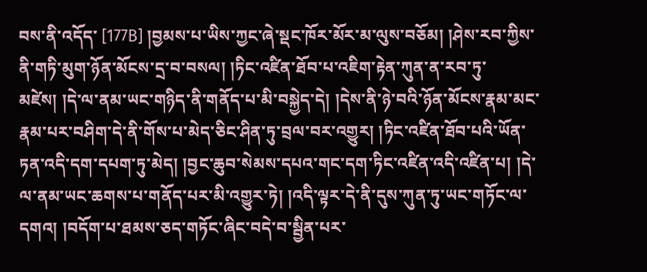བས་ནི་འདོད་ [177B] །བྱམས་པ་ཡིས་ཀྱང་ཞེ་སྡང་ཁོར་མོར་མ་ལུས་བཅོམ། །ཤེས་རབ་ཀྱིས་ནི་གཏི་མུག་ཉོན་མོངས་དྲ་བ་བསལ། །ཏིང་འཛིན་ཐོབ་པ་འཇིག་རྟེན་ཀུན་ན་རབ་ཏུ་ མཛེས། །དེ་ལ་ནམ་ཡང་གཉིད་ནི་གནོད་པ་མི་བསྐྱེད་དེ། །དེས་ནི་ཉེ་བའི་ཉོན་མོངས་རྣམ་མང་རྣམ་པར་བཤིག་དེ་ནི་གོས་པ་མེད་ཅིང་ཤིན་ཏུ་བྲལ་བར་འགྱུར། །ཏིང་འཛིན་ཐོབ་པའི་ཡོན་ ཏན་འདི་དག་དཔག་ཏུ་མེད། །བྱང་ཆུབ་སེམས་དཔའ་གང་དག་ཏིང་འཛིན་འདི་འཛིན་པ། །དེ་ལ་ནམ་ཡང་ཆགས་པ་གནོད་པར་མི་འགྱུར་ཏེ། །འདི་ལྟར་དེ་ནི་དུས་ཀུན་ཏུ་ཡང་གཏོང་ལ་ དགའ། །བདོག་པ་ཐམས་ཅད་གཏོང་ཞིང་བདེ་བ་སྦྱིན་པར་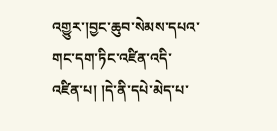འགྱུར་།བྱང་ཆུབ་སེམས་དཔའ་གང་དག་ཏིང་འཛིན་འདི་འཛིན་པ། །དེ་ནི་དཔེ་མེད་པ་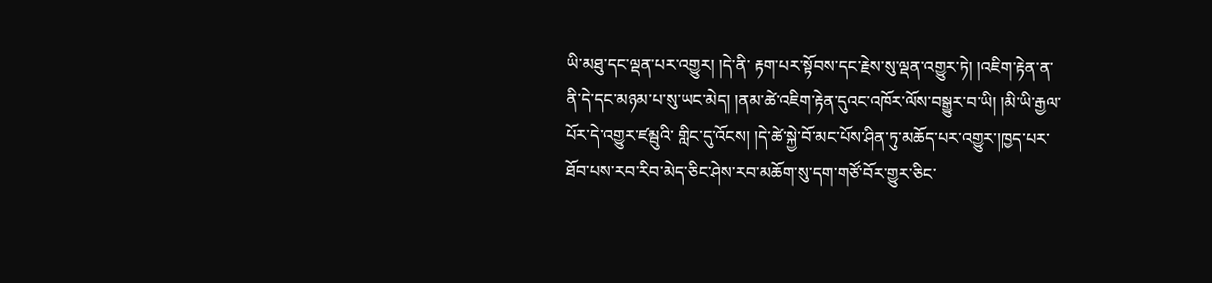ཡི་མཐུ་དང་ལྡན་པར་འགྱུར། །དེ་ནི་ རྟག་པར་སྟོབས་དང་རྗེས་སུ་ལྡན་འགྱུར་ཏེ། །འཇིག་རྟེན་ན་ནི་དེ་དང་མཉམ་པ་སུ་ཡང་མེད། །ནམ་ཚེ་འཇིག་རྟེན་དུའང་འཁོར་ལོས་བསྒྱུར་བ་ཡི། །མི་ཡི་རྒྱལ་པོར་དེ་འགྱུར་ཛམྦུའི་ གླིང་དུ་འོངས། །དེ་ཚེ་སྐྱེ་བོ་མང་པོས་ཤིན་ཏུ་མཆོད་པར་འགྱུར་།ཁྱད་པར་ཐོབ་པས་རབ་རིབ་མེད་ཅིང་ཤེས་རབ་མཆོག་སུ་དག་གཙོ་བོར་གྱུར་ཅིང་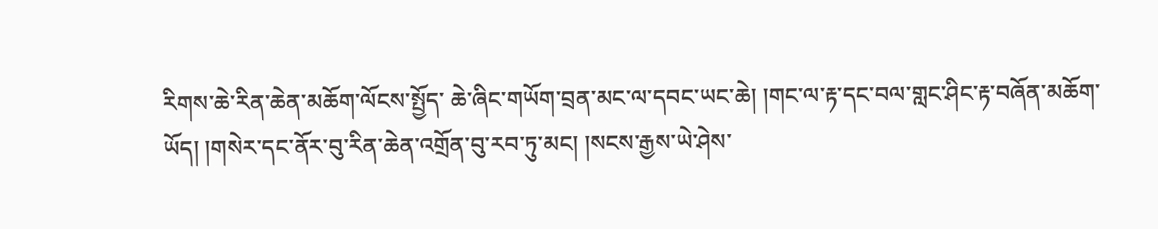རིགས་ཆེ་རིན་ཆེན་མཆོག་ལོངས་སྤྱོད་ ཆེ་ཞིང་གཡོག་བྲན་མང་ལ་དབང་ཡང་ཆེ། །གང་ལ་རྟ་དང་བལ་གླང་ཤིང་རྟ་བཞོན་མཆོག་ཡོད། །གསེར་དང་ནོར་བུ་རིན་ཆེན་འགྲོན་བུ་རབ་ཏུ་མང། །སངས་རྒྱས་ཡེ་ཤེས་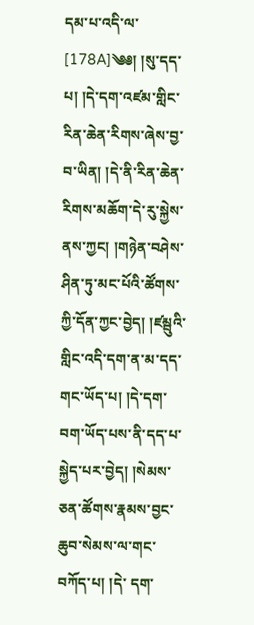དམ་པ་འདི་ལ་ [178A]༄༅། །སུ་དད་པ། །དེ་དག་འཛམ་གླིང་རིན་ཆེན་རིགས་ཞེས་བྱ་བ་ཡིན། །དེ་ནི་རིན་ཆེན་རིགས་མཆོག་དེ་རུ་སྐྱེས་ནས་ཀྱང། །གཉེན་བཤེས་ཤིན་ཏུ་མང་པོའི་ཚོགས་ ཀྱི་དོན་ཀྱང་བྱེད། །ཛམྦུའི་གླིང་འདི་དག་ན་མ་དད་གང་ཡོད་པ། །དེ་དག་བག་ཡོད་པས་ནི་དད་པ་སྐྱེད་པར་བྱེད། །སེམས་ཅན་ཚོགས་རྣམས་བྱང་ཆུབ་སེམས་ལ་གང་བཀོད་པ། །དེ་ དག་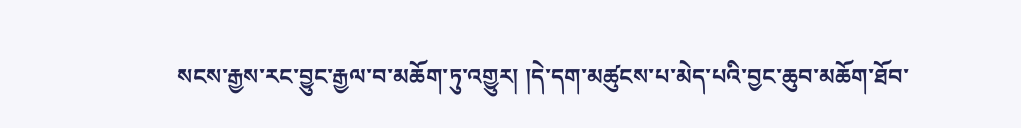སངས་རྒྱས་རང་བྱུང་རྒྱལ་བ་མཆོག་ཏུ་འགྱུར། །དེ་དག་མཚུངས་པ་མེད་པའི་བྱང་ཆུབ་མཆོག་ཐོབ་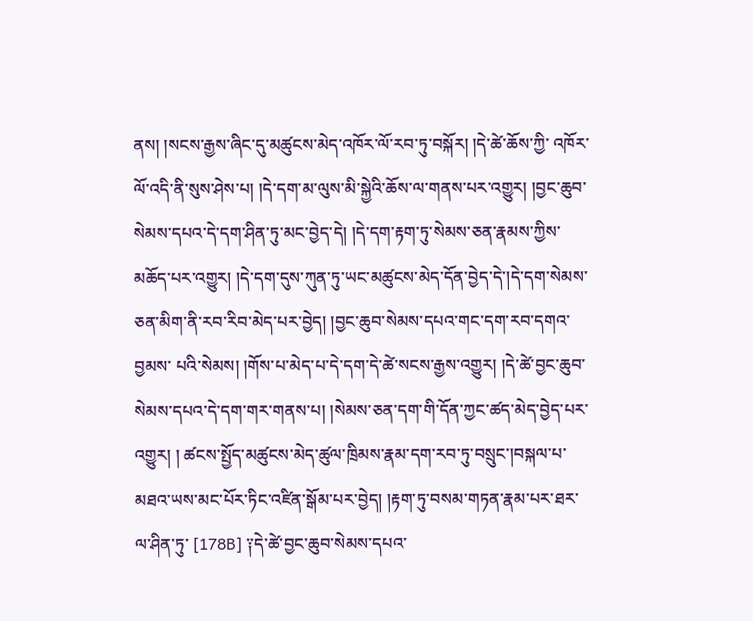ནས། །སངས་རྒྱས་ཞིང་དུ་མཚུངས་མེད་འཁོར་ལོ་རབ་ཏུ་བསྐོར། །དེ་ཚེ་ཆོས་ཀྱི་ འཁོར་ལོ་འདི་ནི་སུས་ཤེས་པ། །དེ་དག་མ་ལུས་མི་སྐྱེའི་ཆོས་ལ་གནས་པར་འགྱུར། །བྱང་ཆུབ་སེམས་དཔའ་དེ་དག་ཤིན་ཏུ་མང་བྱེད་དེ། །དེ་དག་རྟག་ཏུ་སེམས་ཅན་རྣམས་ཀྱིས་ མཆོད་པར་འགྱུར། །དེ་དག་དུས་ཀུན་ཏུ་ཡང་མཚུངས་མེད་དོན་བྱེད་དེ་།དེ་དག་སེམས་ཅན་མིག་ནི་རབ་རིབ་མེད་པར་བྱེད། །བྱང་ཆུབ་སེམས་དཔའ་གང་དག་རབ་དགའ་བྱམས་ པའི་སེམས། །གོས་པ་མེད་པ་དེ་དག་དེ་ཚེ་སངས་རྒྱས་འགྱུར། །དེ་ཚེ་བྱང་ཆུབ་སེམས་དཔའ་དེ་དག་གར་གནས་པ། །སེམས་ཅན་དག་གི་དོན་ཀྱང་ཚད་མེད་བྱེད་པར་འགྱུར། ། ཚངས་སྤྱོད་མཚུངས་མེད་ཚུལ་ཁྲིམས་རྣམ་དག་རབ་ཏུ་བསྲུང་།བསྐལ་པ་མཐའ་ཡས་མང་པོར་ཏིང་འཛིན་སྒོམ་པར་བྱེད། །རྟག་ཏུ་བསམ་གཏན་རྣམ་པར་ཐར་ལ་ཤིན་ཏུ་ [178B] ༑དེ་ཚེ་བྱང་ཆུབ་སེམས་དཔའ་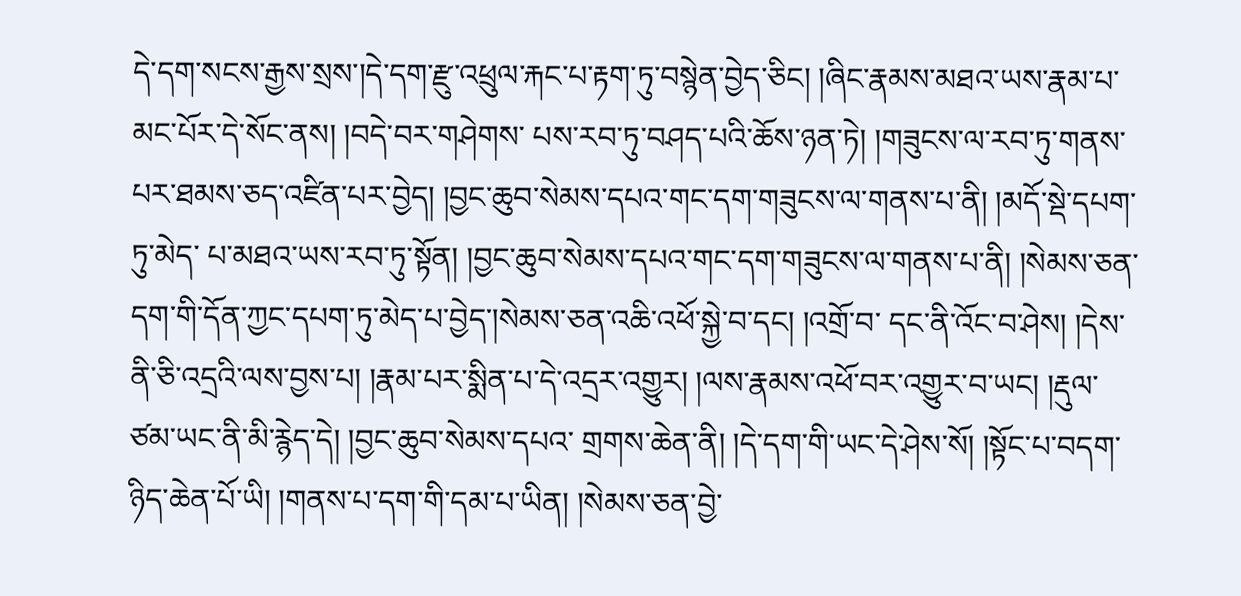དེ་དག་སངས་རྒྱས་སྲས་།དེ་དག་རྫུ་འཕྲུལ་རྐང་པ་རྟག་ཏུ་བསྙེན་བྱེད་ཅིང། །ཞིང་རྣམས་མཐའ་ཡས་རྣམ་པ་མང་པོར་དེ་སོང་ནས། །བདེ་བར་གཤེགས་ པས་རབ་ཏུ་བཤད་པའི་ཆོས་ཉན་ཏེ། །གཟུངས་ལ་རབ་ཏུ་གནས་པར་ཐམས་ཅད་འཛིན་པར་བྱེད། །བྱང་ཆུབ་སེམས་དཔའ་གང་དག་གཟུངས་ལ་གནས་པ་ནི། །མདོ་སྡེ་དཔག་ཏུ་མེད་ པ་མཐའ་ཡས་རབ་ཏུ་སྟོན། །བྱང་ཆུབ་སེམས་དཔའ་གང་དག་གཟུངས་ལ་གནས་པ་ནི། །སེམས་ཅན་དག་གི་དོན་ཀྱང་དཔག་ཏུ་མེད་པ་བྱེད་།སེམས་ཅན་འཆི་འཕོ་སྐྱེ་བ་དང། །འགྲོ་བ་ དང་ནི་འོང་བ་ཤེས། །དེས་ནི་ཅི་འདྲའི་ལས་བྱས་པ། །རྣམ་པར་སྨིན་པ་དེ་འདྲར་འགྱུར། །ལས་རྣམས་འཕོ་བར་འགྱུར་བ་ཡང། །རྡུལ་ཙམ་ཡང་ནི་མི་རྙེད་དེ། །བྱང་ཆུབ་སེམས་དཔའ་ གྲགས་ཆེན་ནི། །དེ་དག་གི་ཡང་དེ་ཤེས་སོ། །སྟོང་པ་བདག་ཉིད་ཆེན་པོ་ཡི། །གནས་པ་དག་གི་དམ་པ་ཡིན། །སེམས་ཅན་བྱེ་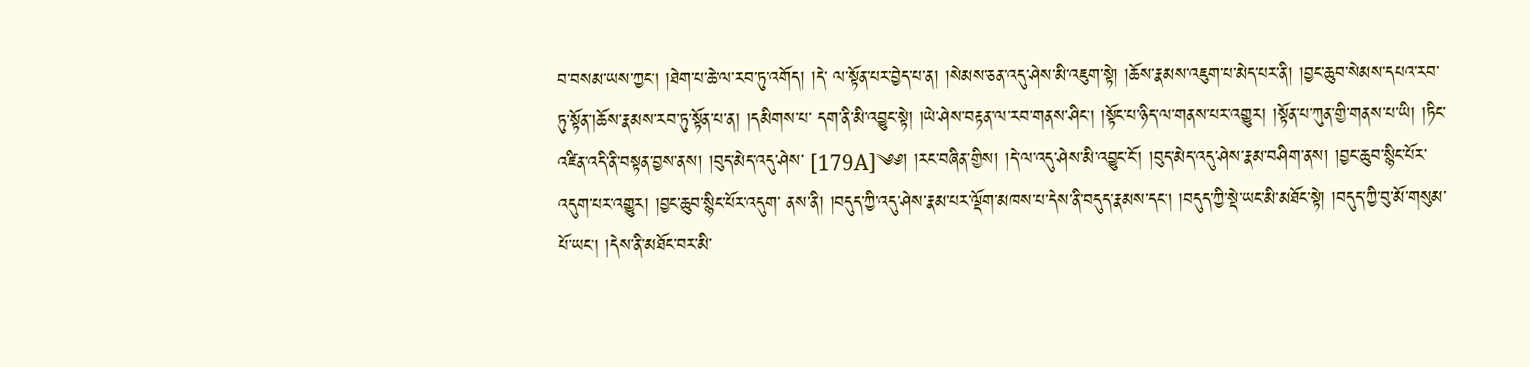བ་བསམ་ཡས་ཀྱང། །ཐེག་པ་ཆེ་ལ་རབ་ཏུ་འགོད། །དེ་ ལ་སྟོན་པར་བྱེད་པ་ན། །སེམས་ཅན་འདུ་ཤེས་མི་འཇུག་སྟེ། །ཆོས་རྣམས་འཇུག་པ་མེད་པར་ནི། །བྱང་ཆུབ་སེམས་དཔའ་རབ་ཏུ་སྟོན་།ཆོས་རྣམས་རབ་ཏུ་སྟོན་པ་ན། །དམིགས་པ་ དག་ནི་མི་འབྱུང་སྟེ། །ཡེ་ཤེས་བརྟན་ལ་རབ་གནས་ཤིང། །སྟོང་པ་ཉིད་ལ་གནས་པར་འགྱུར། །སྟོན་པ་ཀུན་གྱི་གནས་པ་ཡི། །ཏིང་འཛིན་འདི་ནི་བསྟན་བྱས་ནས། །བུད་མེད་འདུ་ཤེས་ [179A]༄༅། །རང་བཞིན་གྱིས། །དེ་ལ་འདུ་ཤེས་མི་འབྱུང་ངོ། །བུད་མེད་འདུ་ཤེས་རྣམ་བཤིག་ནས། །བྱང་ཆུབ་སྙིང་པོར་འདུག་པར་འགྱུར། །བྱང་ཆུབ་སྙིང་པོར་འདུག་ ནས་ནི། །བདུད་ཀྱི་འདུ་ཤེས་རྣམ་པར་ལྡོག་མཁས་པ་དེས་ནི་བདུད་རྣམས་དང། །བདུད་ཀྱི་སྡེ་ཡང་མི་མཐོང་སྟེ། །བདུད་ཀྱི་བུ་མོ་གསུམ་པོ་ཡང། །དེས་ནི་མཐོང་བར་མི་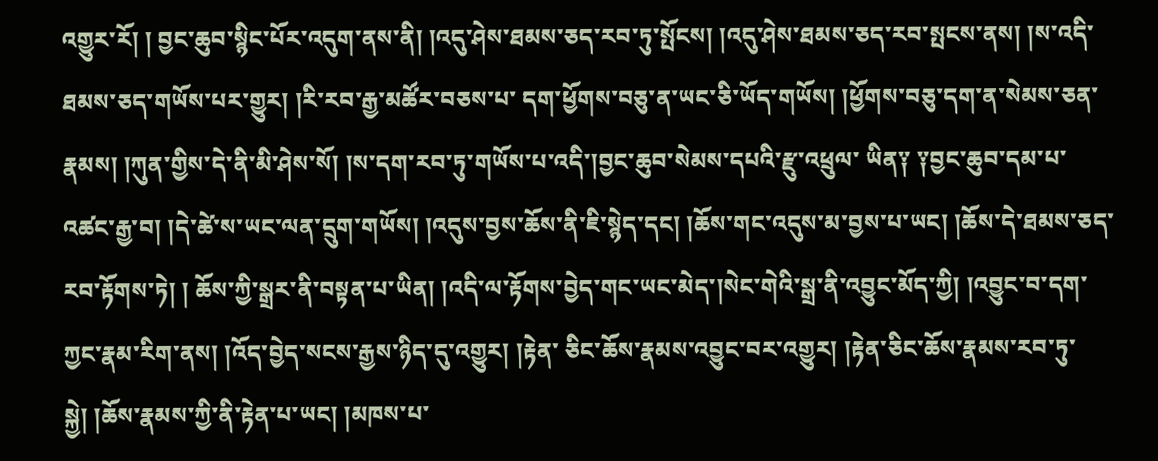འགྱུར་རོ། ། བྱང་ཆུབ་སྙིང་པོར་འདུག་ནས་ནི། །འདུ་ཤེས་ཐམས་ཅད་རབ་ཏུ་སྤོངས། །འདུ་ཤེས་ཐམས་ཅད་རབ་སྤངས་ནས། །ས་འདི་ཐམས་ཅད་གཡོས་པར་གྱུར། །རི་རབ་རྒྱ་མཚོར་བཅས་པ་ དག་ཕྱོགས་བཅུ་ན་ཡང་ཅི་ཡོད་གཡོས། །ཕྱོགས་བཅུ་དག་ན་སེམས་ཅན་རྣམས། །ཀུན་གྱིས་དེ་ནི་མི་ཤེས་སོ། །ས་དག་རབ་ཏུ་གཡོས་པ་འདི་།བྱང་ཆུབ་སེམས་དཔའི་རྫུ་འཕྲུལ་ ཡིན༑ ༑བྱང་ཆུབ་དམ་པ་འཚང་རྒྱ་བ། །དེ་ཚེ་ས་ཡང་ལན་དྲུག་གཡོས། །འདུས་བྱས་ཆོས་ནི་ཇི་སྙེད་དང། །ཆོས་གང་འདུས་མ་བྱས་པ་ཡང། །ཆོས་དེ་ཐམས་ཅད་རབ་རྟོགས་ཏེ། ། ཆོས་ཀྱི་སྒྲར་ནི་བསྟན་པ་ཡིན། །འདི་ལ་རྟོགས་བྱེད་གང་ཡང་མེད་།སེང་གེའི་སྒྲ་ནི་འབྱུང་མོད་ཀྱི། །འབྱུང་བ་དག་ཀྱང་རྣམ་རིག་ནས། །འོད་བྱེད་སངས་རྒྱས་ཉིད་དུ་འགྱུར། །རྟེན་ ཅིང་ཆོས་རྣམས་འབྱུང་བར་འགྱུར། །རྟེན་ཅིང་ཆོས་རྣམས་རབ་ཏུ་སྐྱེ། །ཆོས་རྣམས་ཀྱི་ནི་རྟེན་པ་ཡང། །མཁས་པ་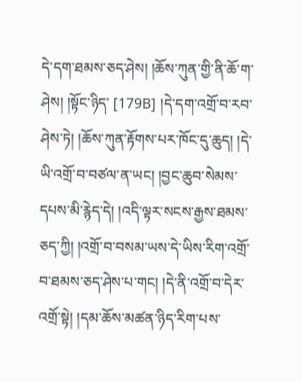དེ་དག་ཐམས་ཅད་ཤེས། །ཆོས་ཀུན་གྱི་ནི་ཆོ་ག་ཤེས། །སྟོང་ཉིད་ [179B] །དེ་དག་འགྲོ་བ་རབ་ཤེས་ཏེ། །ཆོས་ཀུན་རྟོགས་པར་ཁོང་དུ་ཆུད། །དེ་ཡི་འགྲོ་བ་བཙལ་ན་ཡང། །བྱང་ཆུབ་སེམས་དཔས་མི་རྙེད་དེ། །འདི་ལྟར་སངས་རྒྱས་ཐམས་ ཅད་ཀྱི། །འགྲོ་བ་བསམ་ཡས་དེ་ཡིས་རིག་འགྲོ་བ་ཐམས་ཅད་ཤེས་པ་གང། །དེ་ནི་འགྲོ་བ་དེར་འགྲོ་སྟེ། །དམ་ཆོས་མཚན་ཉིད་རིག་པས་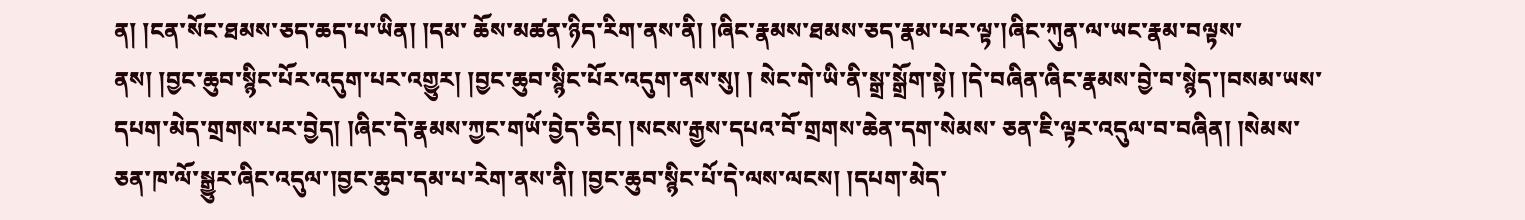ན། །ངན་སོང་ཐམས་ཅད་ཆད་པ་ཡིན། །དམ་ ཆོས་མཚན་ཉིད་རིག་ནས་ནི། །ཞིང་རྣམས་ཐམས་ཅད་རྣམ་པར་ལྟ་།ཞིང་ཀུན་ལ་ཡང་རྣམ་བལྟས་ནས། །བྱང་ཆུབ་སྙིང་པོར་འདུག་པར་འགྱུར། །བྱང་ཆུབ་སྙིང་པོར་འདུག་ནས་སུ། ། སེང་གེ་ཡི་ནི་སྒྲ་སྒྲོག་སྟེ། །དེ་བཞིན་ཞིང་རྣམས་བྱེ་བ་སྙེད་།བསམ་ཡས་དཔག་མེད་གྲགས་པར་བྱེད། །ཞིང་དེ་རྣམས་ཀྱང་གཡོ་བྱེད་ཅིང། །སངས་རྒྱས་དཔའ་བོ་གྲགས་ཆེན་དག་སེམས་ ཅན་ཇི་ལྟར་འདུལ་བ་བཞིན། །སེམས་ཅན་ཁ་ལོ་སྒྱུར་ཞིང་འདུལ་།བྱང་ཆུབ་དམ་པ་རེག་ནས་ནི། །བྱང་ཆུབ་སྙིང་པོ་དེ་ལས་ལངས། །དཔག་མེད་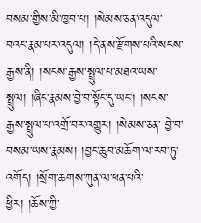བསམ་གྱིས་མི་ཁྱབ་པ། །སེམས་ཅན་འདུལ་ བའང་རྣམ་པར་འདུལ། །དེ་ནས་རྫོགས་པའི་སངས་རྒྱས་ནི། །སངས་རྒྱས་སྤྲུལ་པ་མཐའ་ཡས་སྤྲུལ། །ཞིང་རྣམས་བྱེ་བ་སྟོང་དུ་ཡང། །སངས་རྒྱས་སྤྲུལ་པ་འགྲོ་བར་འགྱུར། །སེམས་ཅན་ བྱེ་བ་བསམ་ཡས་རྣམས། །བྱང་ཆུབ་མཆོག་ལ་རབ་ཏུ་འགོད། །སྲོག་ཆགས་ཀུན་ལ་ཕན་པའི་ཕྱིར། །ཆོས་ཀྱི་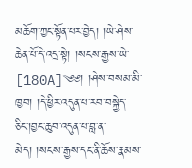མཆོག་ཀྱང་སྟོན་པར་བྱེད། །ཡེ་ཤེས་ཆེན་པོ་དེ་འདྲ་སྟེ། །སངས་རྒྱས་ཡེ་ [180A]༄༅། །ཤེས་བསམ་མི་ཁྱབ། །དེ་ཕྱིར་འདུན་པ་རབ་བསྐྱེད་ཅིང་།བྱང་ཆུབ་འདུན་པ་བླ་ན་མེད། །སངས་རྒྱས་དང་ནི་ཆོས་རྣམས་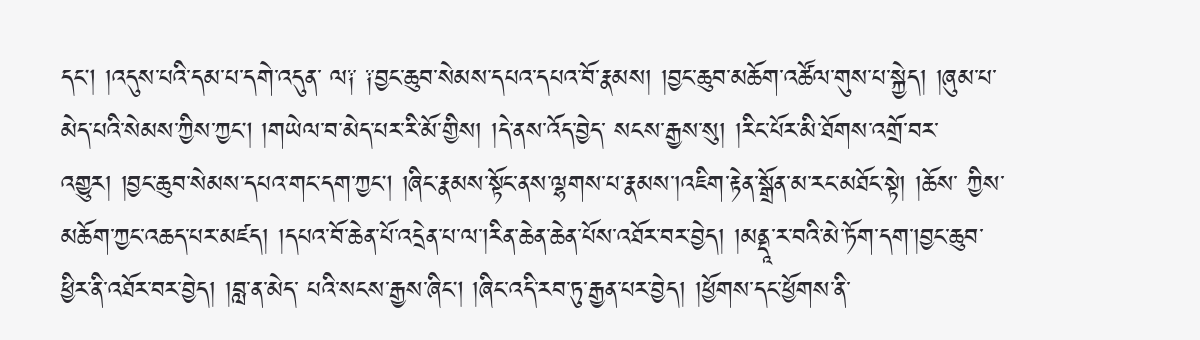དང། །འདུས་པའི་དམ་པ་དགེ་འདུན་ ལ༑ ༑བྱང་ཆུབ་སེམས་དཔའ་དཔའ་བོ་རྣམས། །བྱང་ཆུབ་མཆོག་འཚོལ་གུས་པ་སྐྱེད། །ཞུམ་པ་མེད་པའི་སེམས་ཀྱིས་ཀྱང། །གཡེལ་བ་མེད་པར་རི་མོ་གྱིས། །དེ་ནས་འོད་བྱེད་ སངས་རྒྱས་སུ། །རིང་པོར་མི་ཐོགས་འགྲོ་བར་འགྱུར། །བྱང་ཆུབ་སེམས་དཔའ་གང་དག་ཀྱང། །ཞིང་རྣམས་སྟོང་ནས་ལྷགས་པ་རྣམས་།འཇིག་རྟེན་སྒྲོན་མ་རང་མཐོང་སྟེ། །ཆོས་ ཀྱིས་མཆོག་ཀྱང་འཆད་པར་མཛད། །དཔའ་བོ་ཆེན་པོ་འདྲེན་པ་ལ་།རིན་ཆེན་ཆེན་པོས་འཐོར་བར་བྱེད། །མནྡཱ་ར་བའི་མེ་ཏོག་དག་།བྱང་ཆུབ་ཕྱིར་ནི་འཐོར་བར་བྱེད། །བླ་ན་མེད་ པའི་སངས་རྒྱས་ཞིང། །ཞིང་འདི་རབ་ཏུ་རྒྱན་པར་བྱེད། །ཕྱོགས་དང་ཕྱོགས་ནི་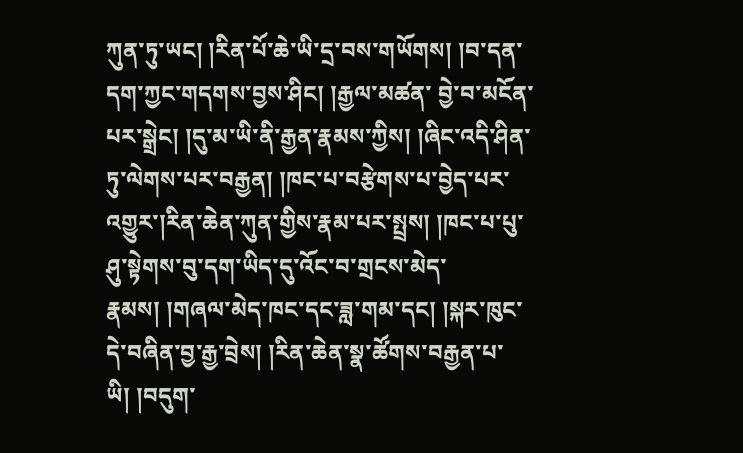ཀུན་ཏུ་ཡང། །རིན་པོ་ཆེ་ཡི་དྲ་བས་གཡོགས། །བ་དན་དག་ཀྱང་གདགས་བྱས་ཤིང། །རྒྱལ་མཚན་ བྱེ་བ་མངོན་པར་སྒྲེང། །དུ་མ་ཡི་ནི་རྒྱན་རྣམས་ཀྱིས། །ཞིང་འདི་ཤིན་ཏུ་ལེགས་པར་བརྒྱན། །ཁང་པ་བརྩེགས་པ་བྱེད་པར་འགྱུར་།རིན་ཆེན་ཀུན་གྱིས་རྣམ་པར་སྤྲས། །ཁང་པ་པུ་ ཤུ་སྟེགས་བུ་དག་ཡིད་དུ་འོང་བ་གྲངས་མེད་རྣམས། །གཞལ་མེད་ཁང་དང་ཟླ་གམ་དང། །སྐར་ཁུང་དེ་བཞིན་བྱ་རྒྱ་བྲེས། །རིན་ཆེན་སྣ་ཚོགས་བརྒྱན་པ་ཡི། །བདུག་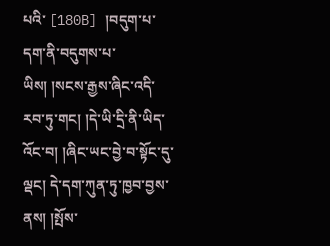པའི་ [180B] །བདུག་པ་དག་ནི་བདུགས་པ་ཡིས། །སངས་རྒྱས་ཞིང་འདི་རབ་ཏུ་གང། །དེ་ཡི་དྲི་ནི་ཡིད་འོང་བ། །ཞིང་ཡང་བྱེ་བ་སྟོང་དུ་ལྡང། དེ་དག་ཀུན་ཏུ་ཁྱབ་བྱས་ནས། །སྤོས་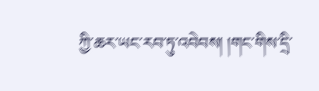ཀྱི་ཆར་ཡང་རབ་ཏུ་འབེབས། །གང་གིས་དྲི་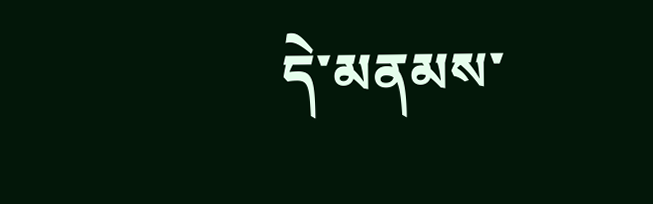དེ་མནམས་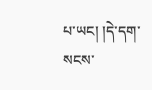པ་ཡང། །དེ་དག་སངས་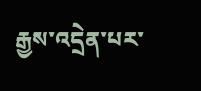རྒྱས་འདྲེན་པར་